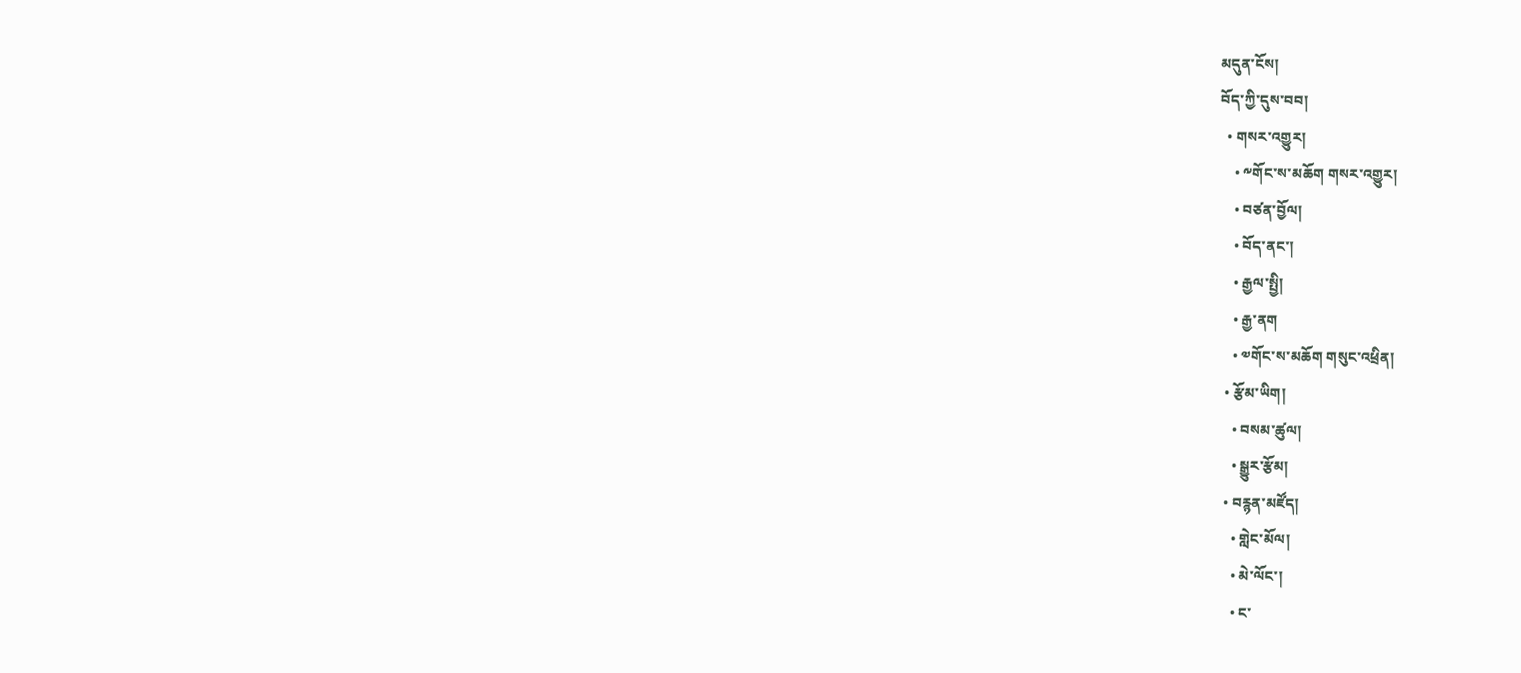མདུན་ངོས།
བོད་ཀྱི་དུས་བབ།
  • གསར་འགྱུར།
    • ༸གོང་ས་མཆོག གསར་འགྱུར།
    • བཙན་བྱོལ།
    • བོད་ནང་།
    • རྒྱལ་སྤྱི།
    • རྒྱ་ནག
    • ༧གོང་ས་མཆོག གསུང་འཕྲིན།
  • རྩོམ་ཡིག།
    • བསམ་ཚུལ།
    • སྒྱུར་རྩོམ།
  • བརྙན་མཛོད།
    • གླེང་མོལ།
    • མེ་ལོང་།
    • ང་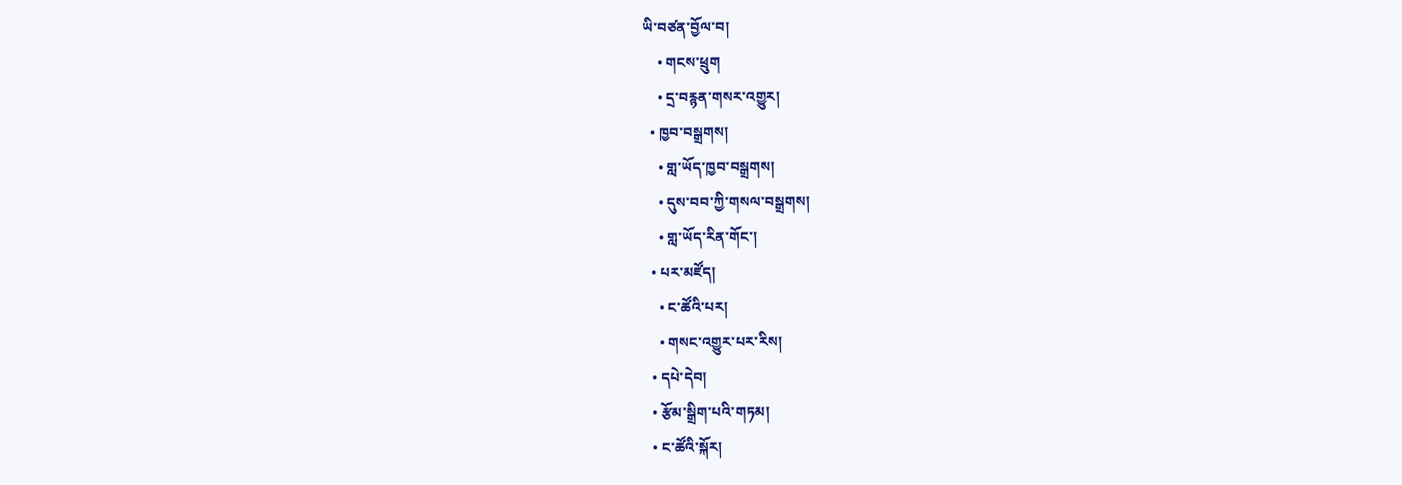ཡི་བཙན་བྱོལ་བ།
    • གངས་ཕྲུག
    • དྲ་བརྙན་གསར་འགྱུར།
  • ཁྱབ་བསྒྲགས།
    • གླ་ཡོད་ཁྱབ་བསྒྲགས།
    • དུས་བབ་ཀྱི་གསལ་བསྒྲགས།
    • གླ་ཡོད་རིན་གོང་།
  • པར་མཛོད།
    • ང་ཚོའི་པར།
    • གསང་འགྱུར་པར་རིས།
  • དཔེ་དེབ།
  • རྩོམ་སྒྲིག་པའི་གཏམ།
  • ང་ཚོའི་སྐོར།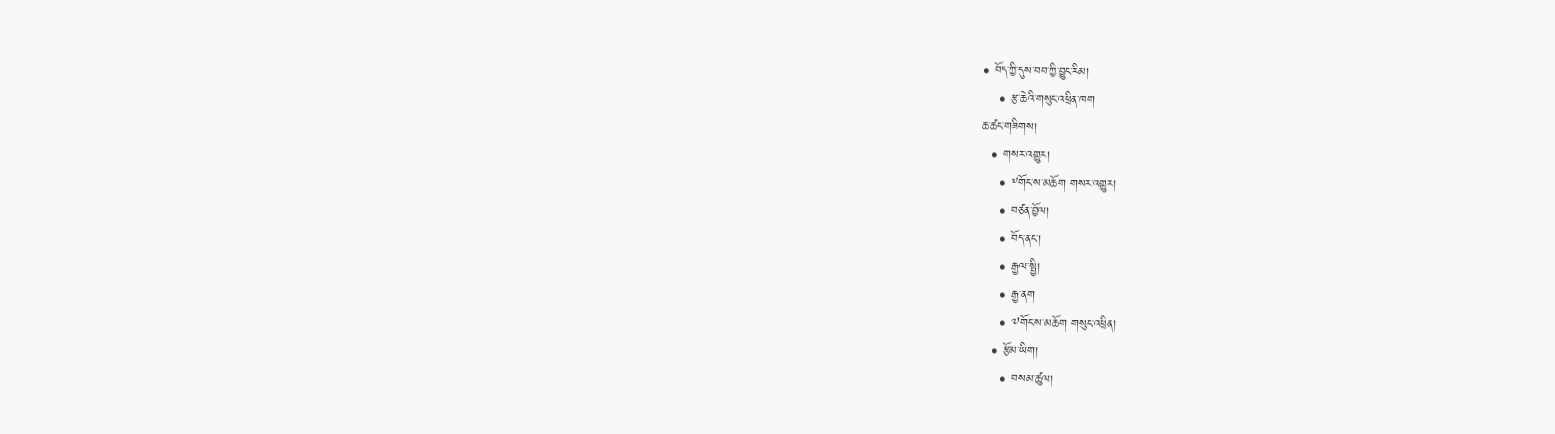• བོད་ཀྱི་དུས་བབ་ཀྱི་བྱུང་རིམ།
    • རྩ་ཆེའི་གསུང་འཕྲིན་ཁག
ཆ་ཚང་གཟིགས།
  • གསར་འགྱུར།
    • ༸གོང་ས་མཆོག གསར་འགྱུར།
    • བཙན་བྱོལ།
    • བོད་ནང་།
    • རྒྱལ་སྤྱི།
    • རྒྱ་ནག
    • ༧གོང་ས་མཆོག གསུང་འཕྲིན།
  • རྩོམ་ཡིག།
    • བསམ་ཚུལ།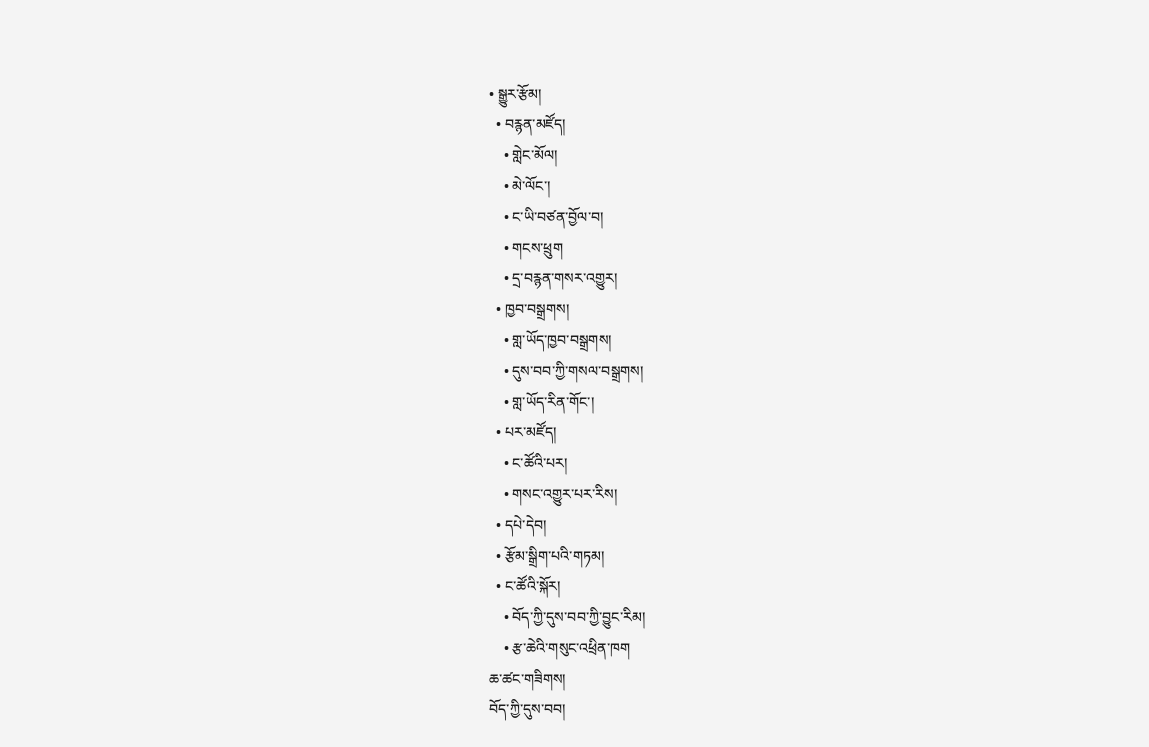• སྒྱུར་རྩོམ།
  • བརྙན་མཛོད།
    • གླེང་མོལ།
    • མེ་ལོང་།
    • ང་ཡི་བཙན་བྱོལ་བ།
    • གངས་ཕྲུག
    • དྲ་བརྙན་གསར་འགྱུར།
  • ཁྱབ་བསྒྲགས།
    • གླ་ཡོད་ཁྱབ་བསྒྲགས།
    • དུས་བབ་ཀྱི་གསལ་བསྒྲགས།
    • གླ་ཡོད་རིན་གོང་།
  • པར་མཛོད།
    • ང་ཚོའི་པར།
    • གསང་འགྱུར་པར་རིས།
  • དཔེ་དེབ།
  • རྩོམ་སྒྲིག་པའི་གཏམ།
  • ང་ཚོའི་སྐོར།
    • བོད་ཀྱི་དུས་བབ་ཀྱི་བྱུང་རིམ།
    • རྩ་ཆེའི་གསུང་འཕྲིན་ཁག
ཆ་ཚང་གཟིགས།
བོད་ཀྱི་དུས་བབ།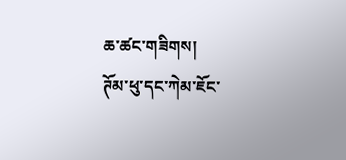ཆ་ཚང་གཟིགས།
ཊོམ་ཕུ་དང་ཀེམ་ཇོང་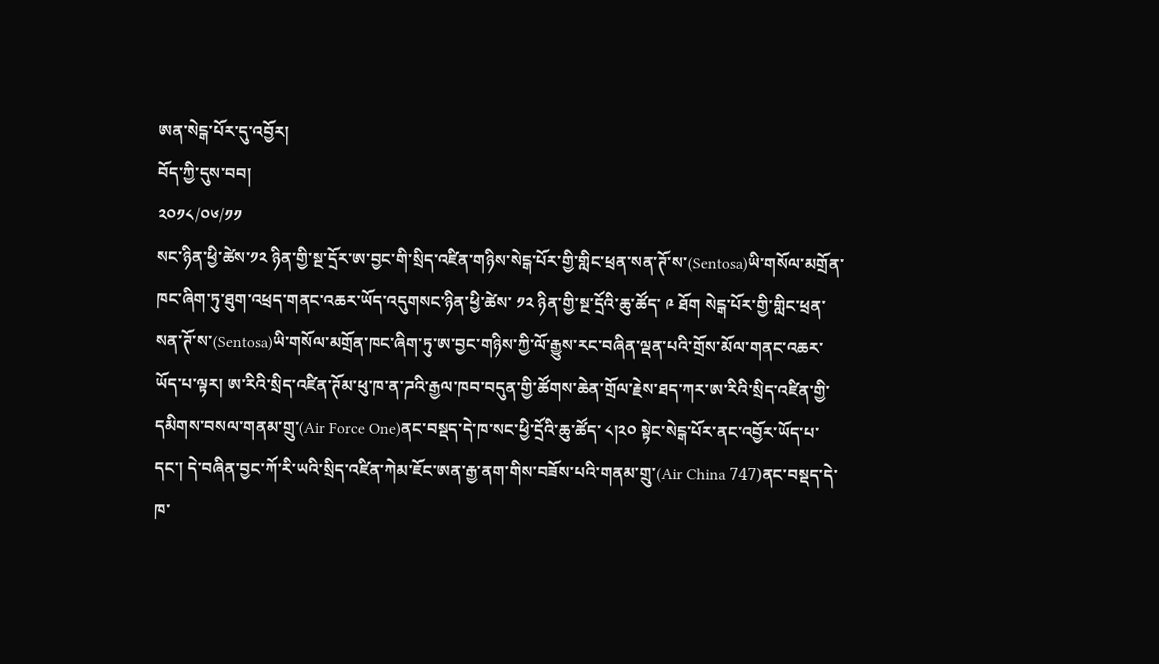ཨན་སེངྒ་པོར་དུ་འབྱོར།
བོད་ཀྱི་དུས་བབ།
༢༠༡༨/༠༦/༡༡
སང་ཉིན་ཕྱི་ཚེས་༡༢ ཉིན་གྱི་སྔ་དྲོར་ཨ་བྱང་གི་སྲིད་འཛིན་གཉིས་སེངྒ་པོར་གྱི་གླིང་ཕྲན་སན་ཊོ་ས་(Sentosa)ཡི་གསོལ་མགྲོན་ཁང་ཞིག་ཏུ་ཐུག་འཕྲད་གནང་འཆར་ཡོད་འདུགསང་ཉིན་ཕྱི་ཚེས་ ༡༢ ཉིན་གྱི་སྔ་དྲོའི་ཆུ་ཚོད་ ༩ ཐོག སེངྒ་པོར་གྱི་གླིང་ཕྲན་སན་ཊོ་ས་(Sentosa)ཡི་གསོལ་མགྲོན་ཁང་ཞིག་ཏུ་ཨ་བྱང་གཉིས་ཀྱི་ལོ་རྒྱུས་རང་བཞིན་ལྡན་པའི་གྲོས་མོལ་གནང་འཆར་ཡོད་པ་ལྟར། ཨ་རིའི་སྲིད་འཛིན་ཊོམ་ཕུ་ཁ་ན་ཌའི་རྒྱལ་ཁབ་བདུན་གྱི་ཚོགས་ཆེན་གྲོལ་རྗེས་ཐད་ཀར་ཨ་རིའི་སྲིད་འཛིན་གྱི་དམིགས་བསལ་གནམ་གྲུ་(Air Force One)ནང་བསྡད་དེ་ཁ་སང་ཕྱི་དྲོའི་ཆུ་ཚོད་ ༨།༢༠ སྟེང་སེངྒ་པོར་ནང་འབྱོར་ཡོད་པ་དང་། དེ་བཞིན་བྱང་ཀོ་རི་ཡའི་སྲིད་འཛིན་ཀེམ་ཇོང་ཨན་རྒྱ་ནག་གིས་བཟོས་པའི་གནམ་གྲུ་(Air China 747)ནང་བསྡད་དེ་ཁ་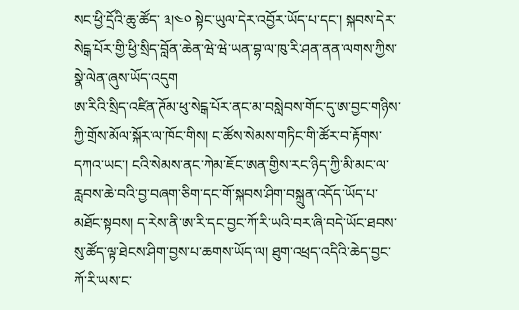སང་ཕྱི་དྲོའི་ཆུ་ཚོད་ ༣།༤༠ སྟེང་ཡུལ་དེར་འབྱོར་ཡོད་པ་དང་། སྐབས་དེར་སེངྒ་པོར་གྱི་ཕྱི་སྲིད་བློན་ཆེན་ཝེ་ཝེ་ཡན་བྷ་ལ་ཁུ་རི་ཤན་ནན་ལགས་ཀྱིས་སྣེ་ལེན་ཞུས་ཡོད་འདུག
ཨ་རིའི་སྲིད་འཛིན་ཊོམ་ཕུ་སེངྒ་པོར་ནང་མ་བསླེབས་གོང་དུ་ཨ་བྱང་གཉིས་ཀྱི་གྲོས་མོལ་སྐོར་ལ་ཁོང་གིས། ང་ཚོས་སེམས་གཏིང་གི་ཚོར་བ་རྟོགས་དཀའ་ཡང་། ངའི་སེམས་ནང་ཀེམ་ཇོང་ཨན་གྱིས་རང་ཉིད་ཀྱི་མི་མང་ལ་རླབས་ཆེ་བའི་བྱ་བཞག་ཅིག་དང་གོ་སྐབས་ཤིག་བསྐྲུན་འདོད་ཡོད་པ་མཐོང་སྟབས། ད་རེས་ནི་ཨ་རི་དང་བྱང་ཀོ་རི་ཡའི་བར་ཞི་བདེ་ཡོང་ཐབས་སུ་ཚོད་ལྟ་ཐེངས་ཤིག་བྱས་པ་ཆགས་ཡོད་ལ། ཐུག་འཕྲད་འདིའི་ཆེད་བྱང་ཀོ་རི་ཡས་ང་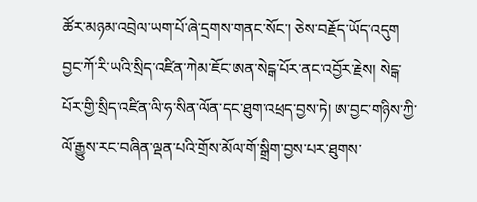ཚོར་མཉམ་འབྲེལ་ཡག་པོ་ཞེ་དྲགས་གནང་སོང་། ཅེས་བརྗོད་ཡོད་འདུག
བྱང་ཀོ་རི་ཡའི་སྲིད་འཛིན་ཀེམ་ཇོང་ཨན་སེངྒ་པོར་ནང་འབྱོར་རྗེས། སེངྒ་པོར་གྱི་སྲིད་འཛིན་ལི་ཧ་སིན་ལོན་དང་ཐུག་འཕྲད་བྱས་ཏེ། ཨ་བྱང་གཉིས་ཀྱི་ལོ་རྒྱུས་རང་བཞིན་ལྡན་པའི་གྲོས་མོལ་གོ་སྒྲིག་བྱས་པར་ཐུགས་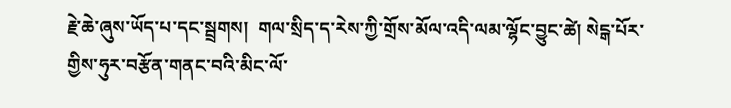རྗེ་ཆེ་ཞུས་ཡོད་པ་དང་སྦྲགས།  གལ་སྲིད་ད་རེས་ཀྱི་གྲོས་མོལ་འདི་ལམ་ལྷོང་བྱུང་ཚེ། སེངྒ་པོར་གྱིས་ཧུར་བརྩོན་གནང་བའི་མིང་ལོ་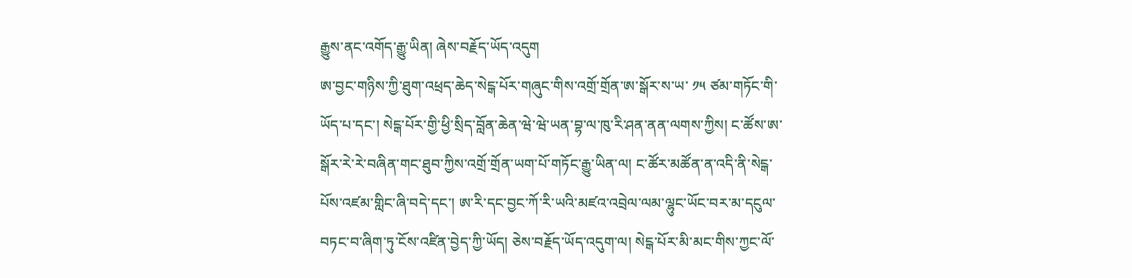རྒྱུས་ནང་འགོད་རྒྱུ་ཡིན། ཞེས་བརྗོད་ཡོད་འདུག
ཨ་བྱང་གཉིས་ཀྱི་ཐུག་འཕྲད་ཆེད་སེངྒ་པོར་གཞུང་གིས་འགྲོ་གྲོན་ཨ་སྒོར་ས་ཡ་ ༡༥ ཙམ་གཏོང་གི་ཡོད་པ་དང་། སེངྒ་པོར་གྱི་ཕྱི་སྲིད་བློན་ཆེན་ཝེ་ཝེ་ཡན་བྷ་ལ་ཁུ་རི་ཤན་ནན་ལགས་ཀྱིས། ང་ཚོས་ཨ་སྒོར་རེ་རེ་བཞིན་གང་ཐུབ་ཀྱིས་འགྲོ་གྲོན་ཡག་པོ་གཏོང་རྒྱུ་ཡིན་ལ། ང་ཚོར་མཚོན་ན་འདི་ནི་སེངྒ་པོས་འཛམ་གླིང་ཞི་བདེ་དང་། ཨ་རི་དང་བྱང་ཀོ་རི་ཡའི་མཛའ་འབྲེལ་ལམ་ལྷུང་ཡོང་བར་མ་དངུལ་བཏང་བ་ཞིག་ཏུ་ངོས་འཛིན་བྱེད་ཀྱི་ཡོད། ཅེས་བརྗོད་ཡོད་འདུག་ལ། སེངྒ་པོར་མི་མང་གིས་ཀྱང་ལོ་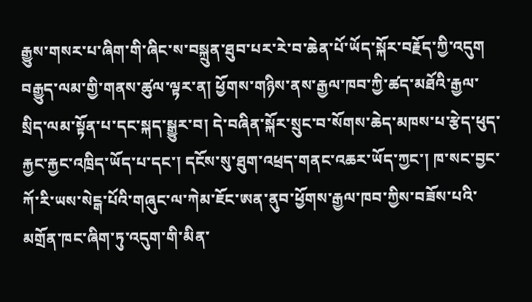རྒྱུས་གསར་པ་ཞིག་གི་ཞིང་ས་བསྐྲུན་ཐུབ་པར་རེ་བ་ཆེན་པོ་ཡོད་སྐོར་བརྗོད་ཀྱི་འདུག
བརྒྱུད་ལམ་གྱི་གནས་ཚུལ་ལྟར་ན། ཕྱོགས་གཉིས་ནས་རྒྱལ་ཁབ་ཀྱི་ཚད་མཐོའི་རྒྱལ་སྲིད་ལམ་སྟོན་པ་དང་སྐད་སྒྱུར་བ། དེ་བཞིན་སྐོར་སྲུང་བ་སོགས་ཆེད་མཁས་པ་རྩེད་ཕུད་རྐྱང་རྐྱང་འཁྲིད་ཡོད་པ་དང་། དངོས་སུ་ཐུག་འཕྲད་གནང་འཆར་ཡོད་ཀྱང་། ཁ་སང་བྱང་ཀོ་རི་ཡས་སེངྒ་པོའི་གཞུང་ལ་ཀེམ་ཇོང་ཨན་ནུབ་ཕྱོགས་རྒྱལ་ཁབ་ཀྱིས་བཟོས་པའི་མགྲོན་ཁང་ཞིག་ཏུ་འདུག་གི་མིན་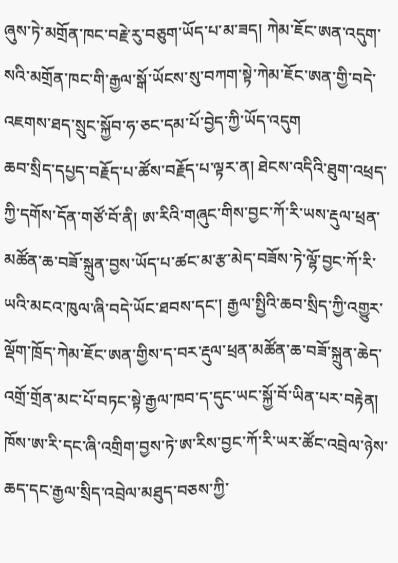ཞུས་ཏེ་མགྲོན་ཁང་བརྗེ་རུ་བཅུག་ཡོད་པ་མ་ཟད། ཀེམ་ཇོང་ཨན་འདུག་སའི་མགྲོན་ཁང་གི་རྒྱལ་སྒོ་ཡོངས་སུ་བཀག་སྟེ་ཀེམ་ཇོང་ཨན་གྱི་བདེ་འཇགས་ཐད་སྲུང་སྐྱོབ་ཧ་ཅང་དམ་པོ་བྱེད་ཀྱི་ཡོད་འདུག
ཆབ་སྲིད་དཔྱད་བརྗོད་པ་ཚོས་བརྗོད་པ་ལྟར་ན། ཐེངས་འདིའི་ཐུག་འཕྲད་ཀྱི་དགོས་དོན་གཙོ་བོ་ནི། ཨ་རིའི་གཞུང་གིས་བྱང་ཀོ་རི་ཡས་རྡུལ་ཕྲན་མཚོན་ཆ་བཟོ་སྐྲུན་བྱས་ཡོད་པ་ཚང་མ་རྩ་མེད་བཟོས་ཏེ་ལྷོ་བྱང་ཀོ་རི་ཡའི་མངའ་ཁུལ་ཞི་བདེ་ཡོང་ཐབས་དང་། རྒྱལ་སྤྱིའི་ཆབ་སྲིད་ཀྱི་འགྱུར་ལྡོག་ཁྲོད་ཀེམ་ཇོང་ཨན་གྱིས་ད་བར་རྡུལ་ཕྲན་མཚོན་ཆ་བཟོ་སྐྲུན་ཆེད་འགྲོ་གྲོན་མང་པོ་བཏང་སྟེ་རྒྱལ་ཁབ་ད་དུང་ཡང་སྐྱོ་བོ་ཡིན་པར་བརྟེན། ཁོས་ཨ་རི་དང་ཞི་འགྲིག་བྱས་ཏེ་ཨ་རིས་བྱང་ཀོ་རི་ཡར་ཚོང་འབྲེལ་ཉེས་ཆད་དང་རྒྱལ་སྲིད་འབྲེལ་མཐུད་བཅས་ཀྱི་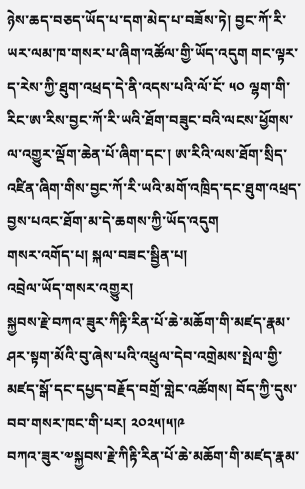ཉེས་ཆད་བཅད་ཡོད་པ་དག་མེད་པ་བཟོས་ཏེ། བྱང་ཀོ་རི་ཡར་ལམ་ཁ་གསར་པ་ཞིག་འཚོལ་གྱི་ཡོད་འདུག གང་ལྟར་ད་རེས་ཀྱི་ཐུག་འཕྲད་དེ་ནི་འདས་པའི་ལོ་ངོ་ ༥༠ ལྷག་གི་རིང་ཨ་རིས་བྱང་ཀོ་རི་ཡའི་ཐོག་བཟུང་བའི་ལངས་ཕྱོགས་ལ་འགྱུར་ལྡོག་ཆེན་པོ་ཞིག་དང་། ཨ་རིའི་ལས་ཐོག་སྲིད་འཛིན་ཞིག་གིས་བྱང་ཀོ་རི་ཡའི་མགོ་འཁྲིད་དང་ཐུག་འཕྲད་བྱས་པའང་ཐོག་མ་དེ་ཆགས་ཀྱི་ཡོད་འདུག
གསར་འགོད་པ། སྐལ་བཟང་སྦྱིན་པ།
འབྲེལ་ཡོད་གསར་འགྱུར།
སྐྱབས་རྗེ་བཀའ་ཟུར་ཀིརྟི་རིན་པོ་ཆེ་མཆོག་གི་མཛད་རྣམ་ཤར་སྟག་མོའི་བུ་ཞེས་པའི་འཕྲུལ་དེབ་འགྲེམས་སྤེལ་གྱི་མཛད་སྒོ་དང་དཔྱད་བརྗོད་བགྲོ་གླེང་འཚོགས། བོད་ཀྱི་དུས་བབ་གསར་ཁང་གི་པར། ༢༠༢༥།༥།༩
བཀའ་ཟུར་༧སྐྱབས་རྗེ་ཀིརྟི་རིན་པོ་ཆེ་མཆོག་གི་མཛད་རྣམ་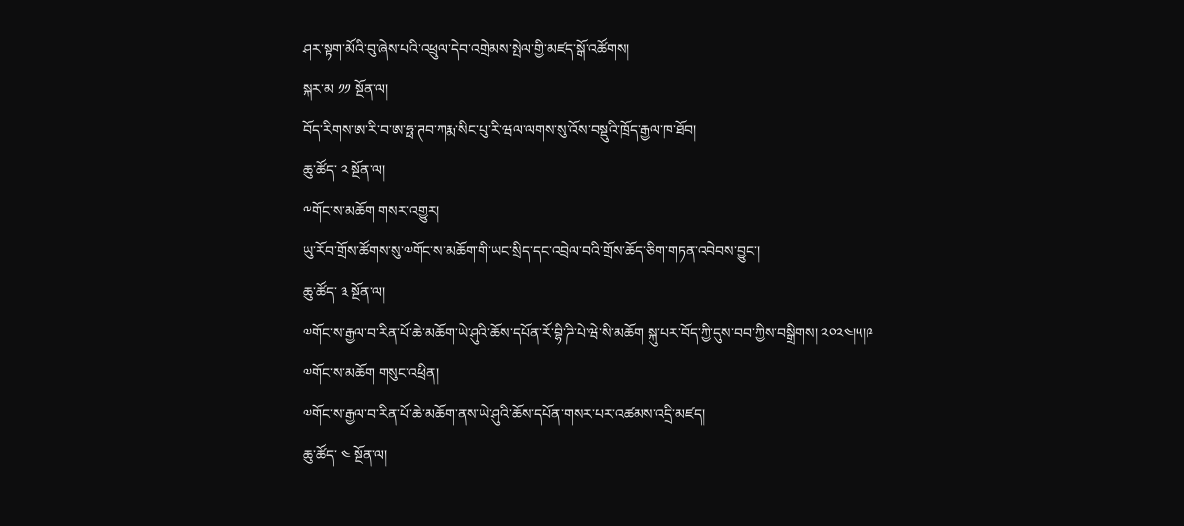ཤར་སྟག་མོའི་བུ་ཞེས་པའི་འཕྲུལ་དེབ་འགྲེམས་སྤེལ་གྱི་མཛད་སྒོ་འཚོགས།
སྐར་མ ༡༡ སྔོན་ལ།
བོད་རིགས་ཨ་རི་བ་ཨ་ཧྥ་ཊབ་ཀརྨ་སིང་པུ་རི་ཝལ་ལགས་སུ་འོས་བསྡུའི་ཁྲོད་རྒྱལ་ཁ་ཐོབ།
ཆུ་ཚོད་ ༢ སྔོན་ལ།
༸གོང་ས་མཆོག གསར་འགྱུར།
ཡུ་རོབ་གྲོས་ཚོགས་སུ་༧གོང་ས་མཆོག་གི་ཡང་སྲིད་དང་འབྲེལ་བའི་གྲོས་ཆོད་ཅིག་གཏན་འབེབས་བྱུང་།
ཆུ་ཚོད་ ༣ སྔོན་ལ།
༧གོང་ས་རྒྱལ་བ་རིན་པོ་ཆེ་མཆོག་ཡེ་ཤུའི་ཆོས་དཔོན་རོ་བྷི་ཌི་པེ་ཝེ་སི་མཆོག སྐུ་པར་བོད་ཀྱི་དུས་བབ་ཀྱིས་བསྒྲིགས། ༢༠༢༤།༥།༩
༧གོང་ས་མཆོག གསུང་འཕྲིན།
༧གོང་ས་རྒྱལ་བ་རིན་པོ་ཆེ་མཆོག་ནས་ཡེ་ཤུའི་ཆོས་དཔོན་གསར་པར་འཚམས་འདྲི་མཛད།
ཆུ་ཚོད་ ༤ སྔོན་ལ།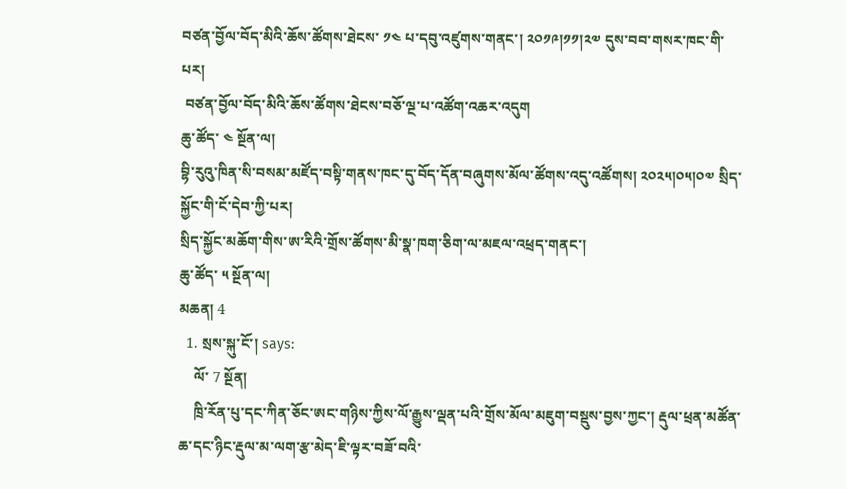བཙན་བྱོལ་བོད་མིའི་ཆོས་ཚོགས་ཐེངས་ ༡༤ པ་དབུ་འཛུགས་གནང་། ༢༠༡༩།༡༡།༢༧ དུས་བབ་གསར་ཁང་གི་པར།
 བཙན་བྱོལ་བོད་མིའི་ཆོས་ཚོགས་ཐེངས་བཅོ་ལྔ་པ་འཚོག་འཆར་འདུག
ཆུ་ཚོད་ ༤ སྔོན་ལ།
བྷི་རུའུ་ཁིན་སི་བསམ་མཛོད་བསྟི་གནས་ཁང་དུ་བོད་དོན་བཞུགས་མོལ་ཚོགས་འདུ་འཚོགས། ༢༠༢༥།༠༥།༠༧ སྲིད་སྐྱོང་གི་ངོ་དེབ་ཀྱི་པར།
སྲིད་སྐྱོང་མཆོག་གིས་ཨ་རིའི་གྲོས་ཚོགས་མི་སྣ་ཁག་ཅིག་ལ་མཇལ་འཕྲད་གནང་།
ཆུ་ཚོད་ ༥ སྔོན་ལ།
མཆན། 4
  1. སྲས་སྐུ་ངོ་། says:
    ལོ་ 7 སྔོན།
    ཁྲི་རོན་པུ་དང་ཀིན་ཅོང་ཨང་གཉིས་ཀྱིས་ལོ་རྒྱུས་ལྡན་པའི་གྲོས་མོལ་མཇུག་བསྡུས་བྱས་ཀྱང་། རྡུལ་ཕྲན་མཚོན་ཆ་དང་ཉིང་རྡུལ་མ་ལག་རྩ་མེད་ཇི་ལྟར་བཟོ་བའི་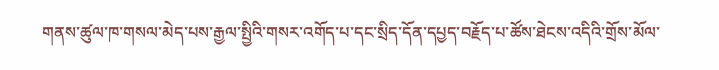གནས་ཚུལ་ཁ་གསལ་མེད་པས་རྒྱལ་སྤྱིའི་གསར་འགོད་པ་དང་སྲིད་དོན་དཔྱད་བརྗོད་པ་ཚོས་ཐེངས་འདིའི་གྲོས་མོལ་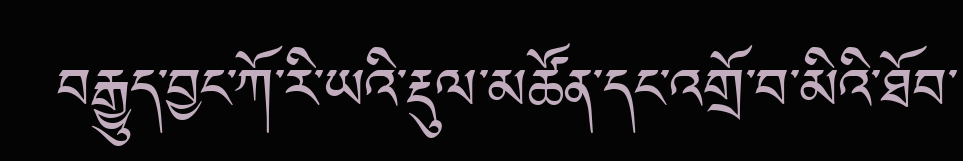བརྒྱུད་བྱང་ཀོ་རི་ཡའི་རྡུལ་མཚོན་དང་འགྲོ་བ་མིའི་ཐོབ་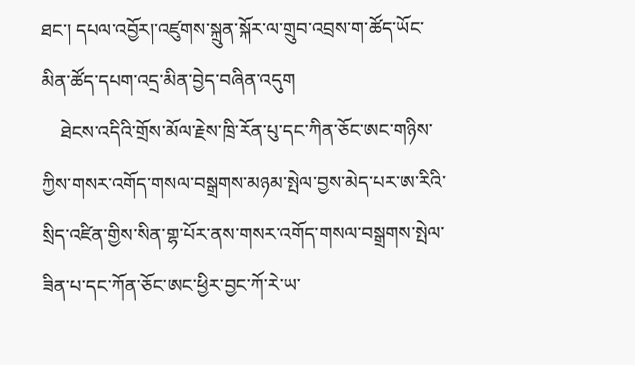ཐང་། དཔལ་འབྱོར།་འཛུགས་སྐྲུན་སྐོར་ལ་གྲུབ་འབྲས་ག་ཚོད་ཡོང་མིན་ཚོད་དཔག་འདྲ་མིན་བྱེད་བཞིན་འདུག
    ཐེངས་འདིའི་གྲོས་མོལ་རྗེས་ཁྲི་རོན་པུ་དང་ཀིན་ཅོང་ཨང་གཉིས་ཀྱིས་གསར་འགོད་གསལ་བསྒྲགས་མཉམ་སྤེལ་བྱས་མེད་པར་ཨ་རིའི་སྲིད་འཛིན་གྱིས་སིན་གྷ་པོར་ནས་གསར་འགོད་གསལ་བསྒྲགས་སྤེལ་ཟིན་པ་དང་ཀོན་ཅོང་ཨང་ཕྱིར་བྱང་ཀོ་རེ་ཡ་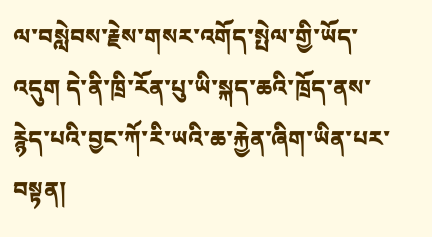ལ་བསླེབས་རྗེས་གསར་འགོད་སྤེལ་གྱི་ཡོད་འདུག དེ་ནི་ཁྲི་རོན་པུ་ཡི་སྐད་ཆའི་ཁྲོད་ནས་རྙེད་པའི་བྱང་ཀོ་རི་ཡའི་ཆ་རྐྱེན་ཞིག་ཡིན་པར་བསྟན།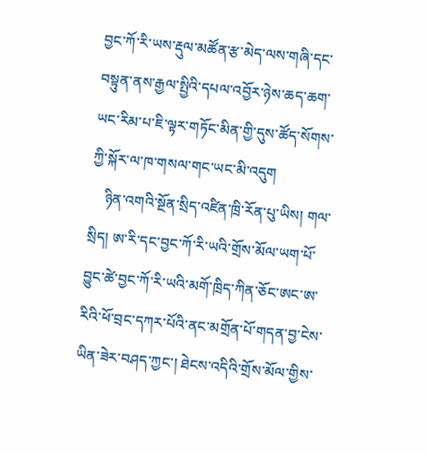བྱང་ཀོ་རི་ཡས་རྡུལ་མཚོན་རྩ་མེད་ལས་གཞི་དང་བསྟུན་ནས་རྒྱལ་སྤྱིའི་དཔལ་འབྱོར་ཉེས་ཆད་ཆག་ཡང་རིམ་པ་ཇི་ལྟར་གཏོང་མིན་གྱི་དུས་ཚོད་སོགས་ཀྱི་སྐོར་ལ་ཁ་གསལ་གང་ཡང་མི་འདུག
    ཉིན་འགའི་སྔོན་སྲིད་འཛིན་ཁྲི་རོན་པུ་ཡིས། གལ་སྲིད། ཨ་རི་དང་བྱང་ཀོ་རི་ཡའི་གྲོས་མོལ་ཡག་པོ་བྱུང་ཚེ་བྱང་ཀོ་རི་ཡའི་མགོ་ཁྲིད་ཀིན་ཅོང་ཨང་ཨ་རིའི་ཕོ་བྲང་དཀར་པོའི་ནང་མགྲོན་པོ་གདན་བྱ་ངེས་ཡིན་ཟེར་བཤད་ཀྱང་། ཐེངས་འདིའི་གྲོས་མོལ་གྱིས་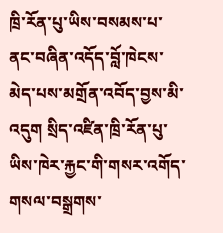ཁྲི་རོན་པུ་ཡིས་བསམས་པ་ནང་བཞིན་འདོད་བློ་ཁེངས་མེད་པས་མགྲོན་འབོད་བྱས་མི་འདུག སྲིད་འཛིན་ཁྲི་རོན་པུ་ཡིས་ཁེར་རྐྱང་གི་གསར་འགོད་གསལ་བསྒྲགས་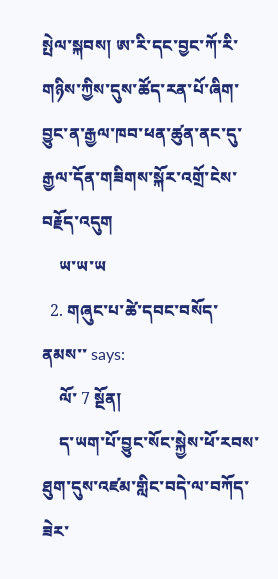སྤེལ་སྐབས། ཨ་རི་དང་བྱང་ཀོ་རི་གཉིས་ཀྱིས་དུས་ཚོད་རན་པོ་ཞིག་བྱུང་ན་རྒྱལ་ཁབ་ཕན་ཚུན་ནང་དུ་རྒྱལ་དོན་གཟིགས་སྐོར་འགྲོ་ངེས་བརྗོད་འདུག
    ཡ་ཡ་ཡ
  2. གཞུང་པ་ཚེ་དབང་བསོད་ནམས་་ says:
    ལོ་ 7 སྔོན།
    ད་ཡག་པོ་བྱུང་སོང་སྐྱེས་ཕོ་རབས་ཐུག་དུས་འཛམ་གླིང་བདེ་ལ་བཀོད་ཟེར་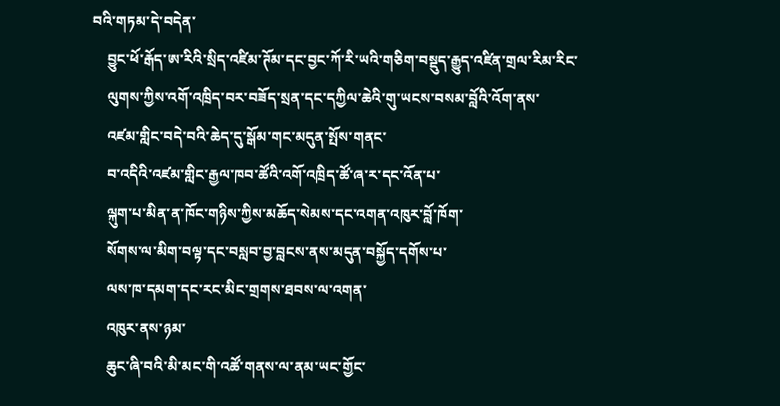བའི་གཏམ་དེ་བདེན་
    བྱུང་ཕོ་རྒོད་ཨ་རིའི་སྲིད་འཛིམ་ཊོམ་དང་བྱང་ཀོ་རི་ཡའི་གཅིག་བསྡུད་རྒྱུད་འཛིན་གྲལ་རིམ་རིང་
    ལུགས་ཀྱིས་འགོ་འཁྲིད་བར་བཟོད་སྲན་དང་དཀྱིལ་ཆེའི་གུ་ཡངས་བསམ་བློའི་འོག་ནས་
    འཛམ་གླིང་བདེ་བའི་ཆེད་དུ་སྒོམ་གང་མདུན་སྤོས་གནང་
    བ་འདིའི་འཛམ་གླིང་རྒྱལ་ཁབ་ཚོའི་འགོ་འཁྲིད་ཚོ་ཞ་ར་དང་འོན་པ་
    ལྐུག་པ་མིན་ན་ཁོང་གཉིས་ཀྱིས་མཆོད་སེམས་དང་འགན་འཁུར་བློ་ཁོག་
    སོགས་ལ་མིག་བལྟ་དང་བསླབ་བྱ་བླངས་ནས་མདུན་བསྐྱོད་དགོས་པ་
    ལས་ཁ་དམག་དང་རང་མིང་གྲགས་ཐབས་ལ་འགན་
    འཁུར་ནས་ཉམ་
    ཆུང་ཞི་བའི་མི་མང་གི་འཚོ་གནས་ལ་ནམ་ཡང་གྱོང་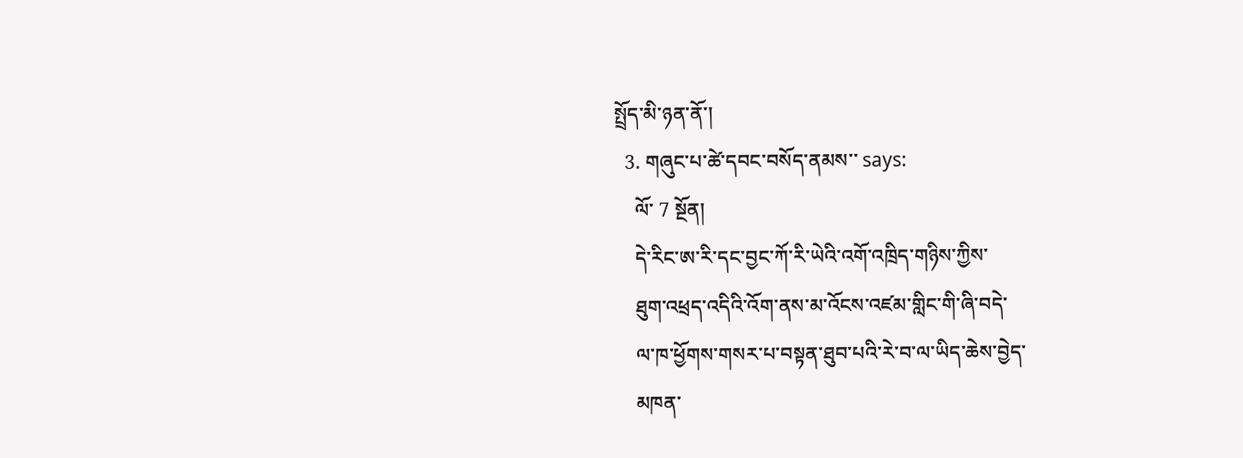སྤྲོད་མི་ཉན་ནོ་།
  3. གཞུང་པ་ཚེ་དབང་བསོད་ནམས་་ says:
    ལོ་ 7 སྔོན།
    དེ་རིང་ཨ་རི་དང་བྱང་ཀོ་རི་ཡེའི་འགོ་འཁྲིད་གཉིས་ཀྱིས་
    ཐུག་འཕྲད་འདིའི་འོག་ནས་མ་འོངས་འཛམ་གླིང་གི་ཞི་བདེ་
    ལ་ཁ་ཕྱོགས་གསར་པ་བསྟན་ཐུབ་པའི་རེ་བ་ལ་ཡིད་ཆེས་བྱེད་
    མཁན་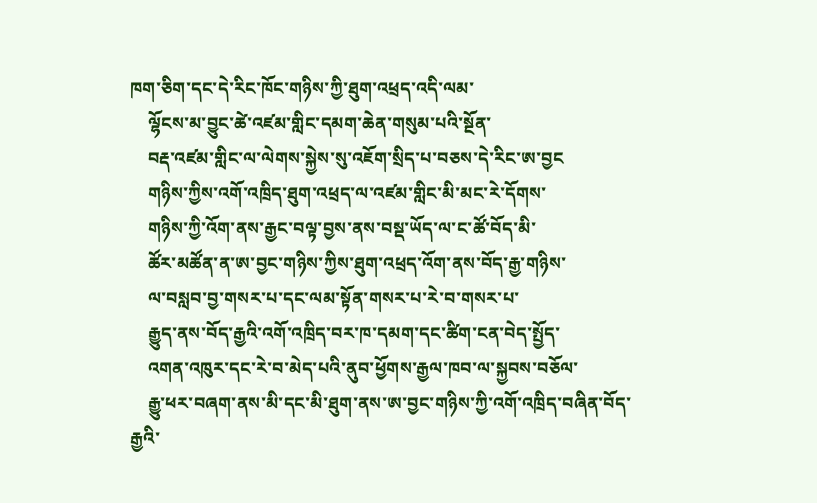ཁག་ཅིག་དང་དེ་རིང་ཁོང་གཉིས་ཀྱི་ཐུག་འཕྲད་འདི་ལམ་
    ལྷོངས་མ་བྱུང་ཚེ་འཛམ་གླིང་དམག་ཆེན་གསུམ་པའི་སྔོན་
    བརྡ་འཛམ་གླིང་ལ་ལེགས་སྐྱེས་སུ་འཇོག་སྲིད་པ་བཅས་དེ་རིང་ཨ་བྱང
    གཉིས་ཀྱིས་འགོ་འཁྲིད་ཐུག་འཕྲད་ལ་འཛམ་གླིང་མི་མང་རེ་དོགས་
    གཉིས་ཀྱི་འོག་ནས་རྒྱང་བལྟ་བྱས་ནས་བསྡ་ཡོད་ལ་ང་ཚོ་བོད་མི་
    ཚོར་མཚོན་ན་ཨ་བྱང་གཉིས་ཀྱིས་ཐུག་འཕྲད་འོག་ནས་བོད་རྒྱ་གཉིས་
    ལ་བསླབ་བྱ་གསར་པ་དང་ལམ་སྟོན་གསར་པ་རེ་བ་གསར་པ་
    རྒྱུད་ནས་བོད་རྒྱའི་འགོ་འཁྲིད་བར་ཁ་དམག་དང་ཚིག་ངན་བེད་སྤྱོད་
    འགན་འཁུར་དང་རེ་བ་མེད་པའི་ནུབ་ཕྱོགས་རྒྱལ་ཁབ་ལ་སྐྱབས་བཅོལ་
    རྒྱུ་ཕར་བཞག་ནས་མི་དང་མི་ཐུག་ནས་ཨ་བྱང་གཉིས་ཀྱི་འགོ་འཁྲིད་བཞིན་བོད་རྒྱའི་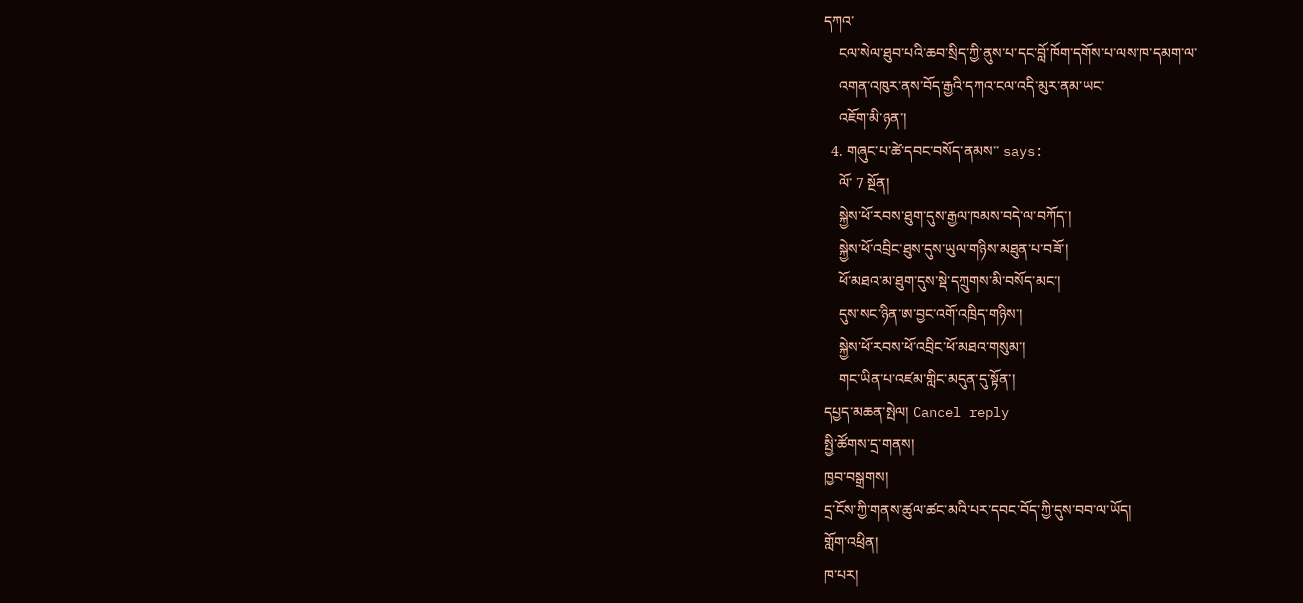དཀའ་
    ངལ་སེལ་ཐུབ་པའི་ཆབ་སྲིད་ཀྱི་ནུས་པ་དང་བློ་ཁོག་དགོས་པ་ལས་ཁ་དམག་ལ་
    འགན་འཁུར་ནས་བོད་རྒྱའི་དཀའ་ངལ་འདི་མུར་ནམ་ཡང་
    འཇོག་མི་ཉན་།
  4. གཞུང་པ་ཚེ་དབང་བསོད་ནམས་་ says:
    ལོ་ 7 སྔོན།
    སྐྱེས་ཕོ་རབས་ཐུག་དུས་རྒྱལ་ཁམས་བདེ་ལ་བཀོད་།
    སྐྱེས་ཕོ་འབྲིང་ཐུས་དུས་ཡུལ་གཉིས་མཐུན་པ་བཟོ་།
    ཕོ་མཐའ་མ་ཐུག་དུས་སྡེ་དཀྲུགས་མི་བསོད་མང་།
    དུས་སང་ཉིན་ཨ་བྱང་འགོ་འཁྲིད་གཉིས་།
    སྐྱེས་ཕོ་རབས་ཕོ་འབྲིང་ཕོ་མཐའ་གསུམ་།
    གང་ཡིན་པ་འཛམ་གླིང་མདུན་དུ་སྟོན་།
དཔྱད་མཆན་སྤེལ། Cancel reply
སྤྱི་ཚོགས་དྲ་གནས།
ཁྱབ་བསྒྲགས།
དྲ་ངོས་ཀྱི་གནས་ཚུལ་ཚང་མའི་པར་དབང་བོད་ཀྱི་དུས་བབ་ལ་ཡོད།
གློག་འཕྲིན།
ཁ་པར།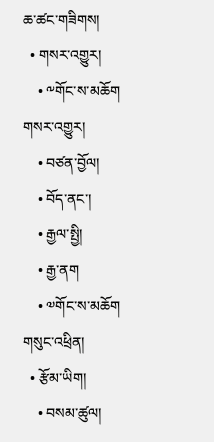ཆ་ཚང་གཟིགས།
  • གསར་འགྱུར།
    • ༸གོང་ས་མཆོག གསར་འགྱུར།
    • བཙན་བྱོལ།
    • བོད་ནང་།
    • རྒྱལ་སྤྱི།
    • རྒྱ་ནག
    • ༧གོང་ས་མཆོག གསུང་འཕྲིན།
  • རྩོམ་ཡིག།
    • བསམ་ཚུལ།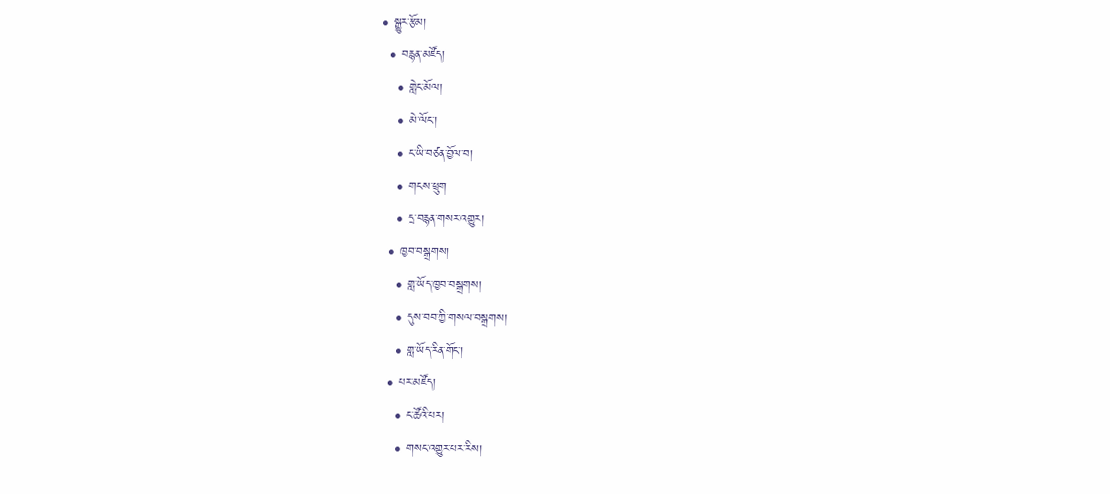• སྒྱུར་རྩོམ།
  • བརྙན་མཛོད།
    • གླེང་མོལ།
    • མེ་ལོང་།
    • ང་ཡི་བཙན་བྱོལ་བ།
    • གངས་ཕྲུག
    • དྲ་བརྙན་གསར་འགྱུར།
  • ཁྱབ་བསྒྲགས།
    • གླ་ཡོད་ཁྱབ་བསྒྲགས།
    • དུས་བབ་ཀྱི་གསལ་བསྒྲགས།
    • གླ་ཡོད་རིན་གོང་།
  • པར་མཛོད།
    • ང་ཚོའི་པར།
    • གསང་འགྱུར་པར་རིས།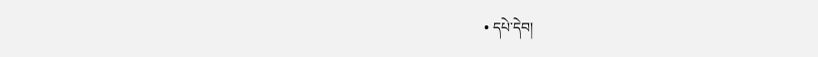• དཔེ་དེབ།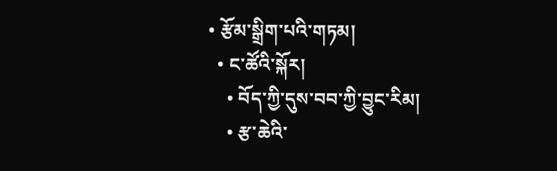• རྩོམ་སྒྲིག་པའི་གཏམ།
  • ང་ཚོའི་སྐོར།
    • བོད་ཀྱི་དུས་བབ་ཀྱི་བྱུང་རིམ།
    • རྩ་ཆེའི་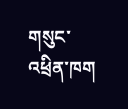གསུང་འཕྲིན་ཁག